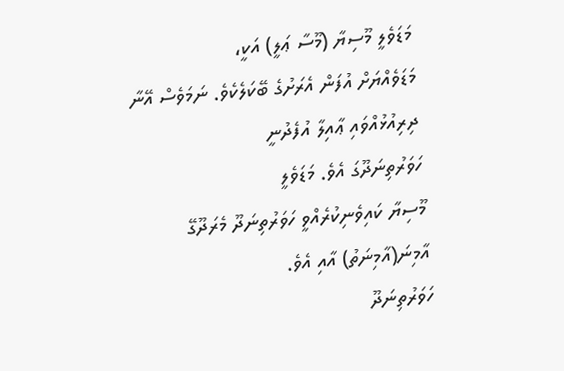މަޑަވެލީ މޫސިޔާ (މޫސާ ޢަލީ) އަކީ،
މަޑަވެއްޔަށް އުފަން އެރަށުގެ ބޭކަލެކެވެ. ނަމަވެސް އޭނާ ދިރިއުޅުއްވައި ޢާއިލާ އުފެދުނީ
ހަވަރުތިނަދޫގަ އެވެ. މަޑަވެލީ
މޫސިޔާ ކައިވެނިކުރެއްވީ ހަވަރުތިނަދޫ މެރަދޫގޭ އާމިނަ(އާމިނަތު) އާއި އެވެ.
ހަވަރުތިނަދޫ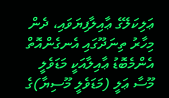ޢަލިކަލޭގެ ޢާއިލާފިޔަވައި، ދެން މިހާރު ތިނަދޫގައި އެނގެންއޮތް އެންމެބޮޑު ޢާއިލާއަކީ މަޑަވެލީ މޫސާ ޢަލީ (މަޑަވެލީ މޫސިޔާ)ގެ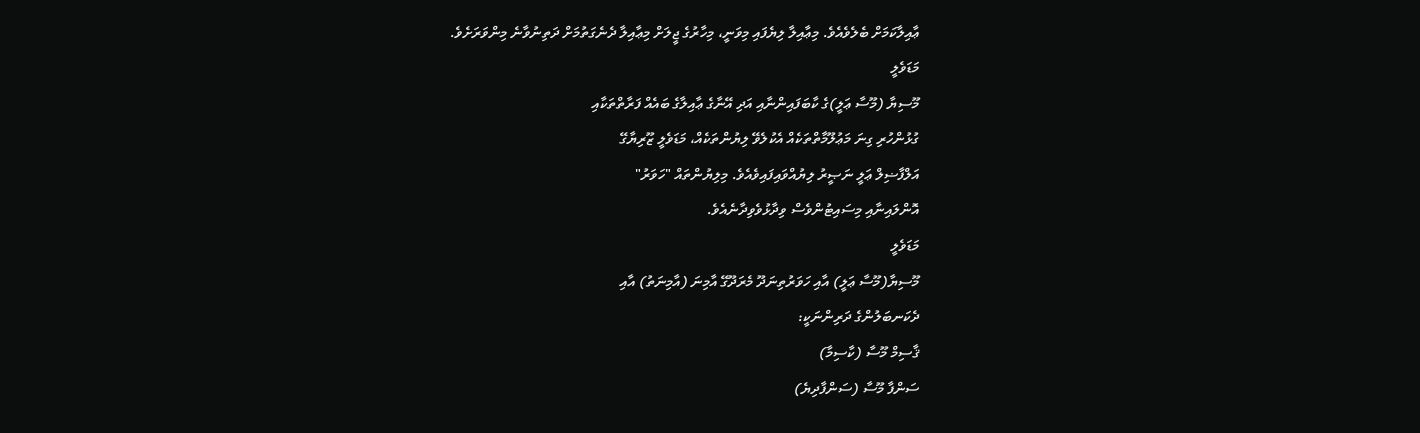ޢާއިލާކަމަށް ބެލެވެއެވެ. މިޢާއިލާ ލިޔެފައި މިވަނީ، މިހާރުގެ ޖީލަށް މިޢާއިލާ ދެނެގަތުމަށް ދަތިނުވާނެ މިންވަރަށެވެ.
މަޑަވެލީ
މޫސިޔާ (މޫސާ ޢަލީ)ގެ ކާބަފައިންނާއި އަދި އޭނާގެ ޢާއިލާގެ ބައެއް ފަރާތްތަކާއި
ގުޅުންހުރި ގިނަ މަޢުލޫމާތްތަކެއް އެކުލެވޭ ލިޔުންތަކެއް، މަޑަވެލީ ޒޫރިޔާގޭ
އަލްފާޟިލް ޢަލީ ނަޞީރު ލިޔުއްވައިފައިވެއެވެ. މިލިޔުންތައް "ހަވަރު"
އޮންލައިނާއި މިސައިޓުންވެސް ވިދާޅުވެވިދާނެއެވެ.
މަޑަވެލީ
މޫސިޔާ(މޫސާ ޢަލީ) އާއި ހަވަރުތިނަދޫ މެރަދޫގޭ އާމިނަ (އާމިނަތު) އާއި
ދެކަނބަލުންގެ ދަރިންނަކީ:
ޤާސިމް މޫސާ (ކާސިމާ)
ސަންފާ މޫސާ (ސަންފާދިޔެ)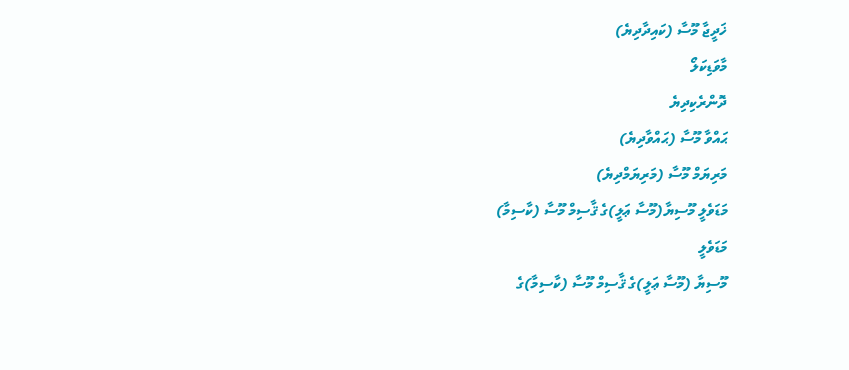ޚަދީޖާ މޫސާ (ކައިދާދިޔެ)
މާވަޑިކަލޯ
ދޮންރެކިދިޔެ
ޙައްވާ މޫސާ (ޙައްވާދިޔެ)
މަރިޔަމް މޫސާ (މަރިޔަމްދިޔެ)
މަޑަވެލީ މޫސިޔާ(މޫސާ ޢަލީ)ގެ ޤާސިމް މޫސާ (ކާސިމާ)
މަޑަވެލީ
މޫސިޔާ (މޫސާ ޢަލީ)ގެ ޤާސިމް މޫސާ (ކާސިމާ)ގެ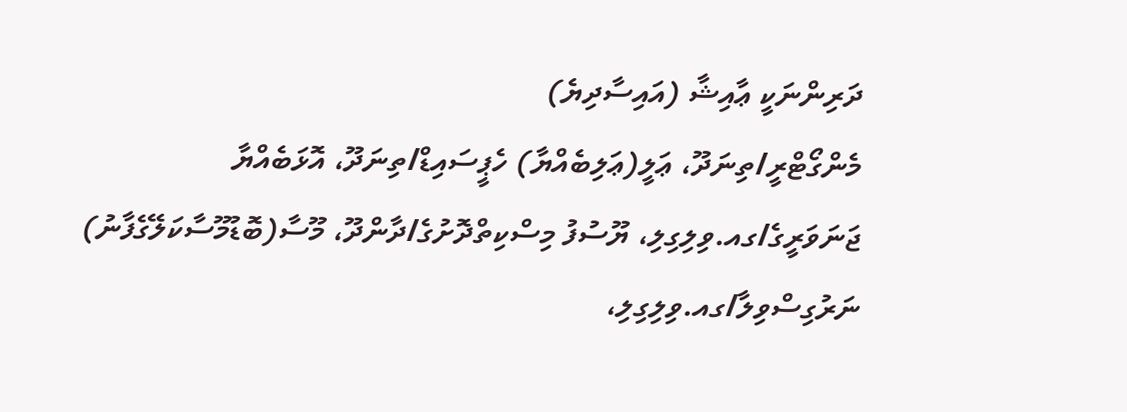ދަރިންނަކީ ޢާއިޝާ (އައިސާދިޔެ)
މެންގޯޓްރީ/ތިނަދޫ، ޢަލީ(ޢަލިބެއްޔާ) ހެޕީސައިޑް/ތިނަދޫ، އޮޅަބެއްޔާ
ޖަނަވަރީގެ/ގއ.ވިލިގިލި، ޔޫސުފު މިސްކިތްދޮށުގެ/ދާންދޫ، މޫސާ(ބޮޑުމޫސާކަލޭގެފާނު)
ނަރުގިސްވިލާ/ގއ.ވިލިގިލި،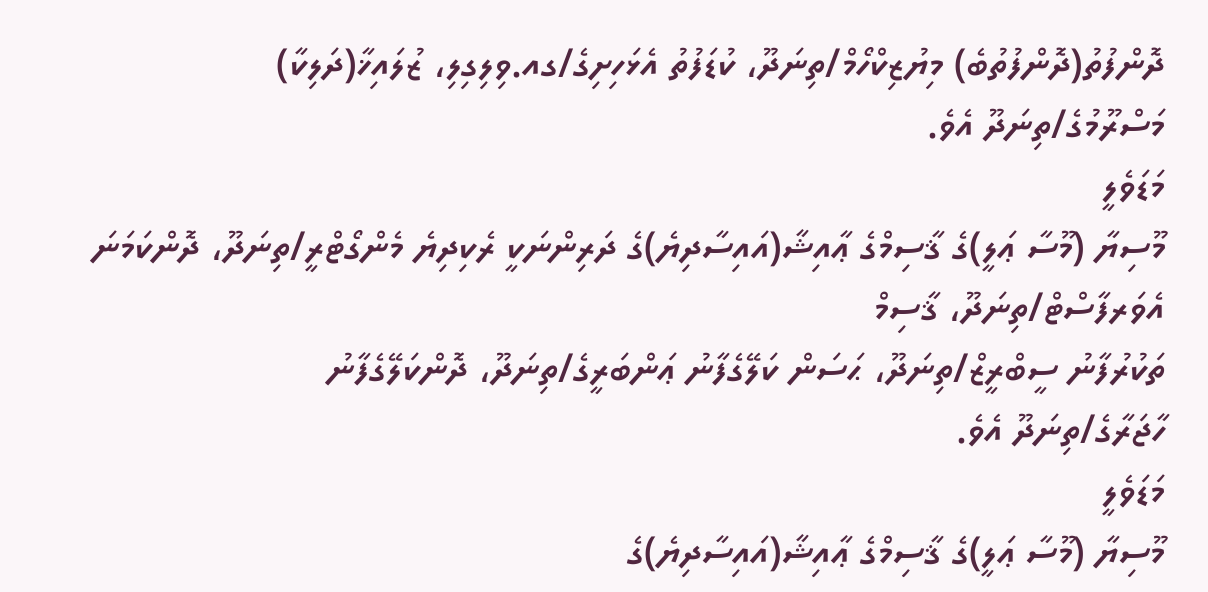ދޮންފުތު(ދޮންފުތުބެ) މިޔުޒިކްހޯމް/ތިނަދޫ، ކުޑަފުތު އެޅަހިށިގެ/ގއ.ވިލިގިލި، ޒުލައިޚާ(ދަލިކާ)
މަސްރޫމުގެ/ތިނަދޫ އެވެ.
މަޑަވެލީ
މޫސިޔާ (މޫސާ ޢަލީ)ގެ ޤާސިމްގެ ޢާއިޝާ(އައިސާދިޔެ)ގެ ދަރިންނަކީ ރެކިދިޔެ މެންގޯޓްރީ/ތިނަދޫ، ދޮންކަމަނަ އެވަރފާސްޓް/ތިނަދޫ، ޤާސިމް
ތަކުރުފާނު ސީބްރީޒް/ތިނަދޫ، ޙަސަން ކަލޭގެފާނު ޢަންބަރީގެ/ތިނަދޫ، ދޮންކަލޭގެފާނު
ހާޖަރާގެ/ތިނަދޫ އެވެ.
މަޑަވެލީ
މޫސިޔާ (މޫސާ ޢަލީ)ގެ ޤާސިމްގެ ޢާއިޝާ(އައިސާދިޔެ)ގެ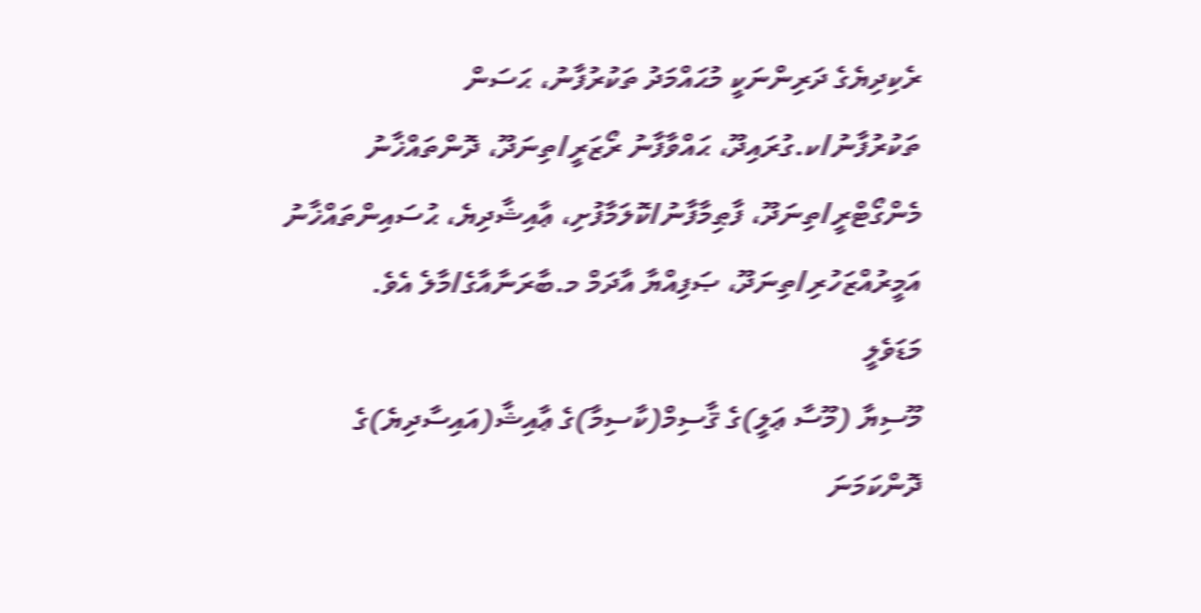ރެކިދިޔެގެ ދަރިންނަކީ މުޙައްމަދު ތަކުރުފާނު، ޙަސަން
ތަކުރުފާނު/ކ.ގުރައިދޫ، ޙައްވާފާނު ރޯޒަރީ/ތިނަދޫ، ދޮންތައްޚާނު
މެންގޯޓްރީ/ތިނަދޫ، ފާޠިމާފާނު/ކޮލަމާފުށި، ޢާއިޝާދިޔެ، ޙުސައިންތައްޚާނު
އަމީރުއްޒަހުރި/ތިނަދޫ، ޞަފިއްޔާ އާދަމް މ.ބާރަނާއާގެ/މާލެ އެވެ.
މަޑަވެލީ
މޫސިޔާ (މޫސާ ޢަލީ)ގެ ޤާސިމް(ކާސިމާ)ގެ ޢާއިޝާ(އައިސާދިޔެ)ގެ
ދޮންކަމަނަ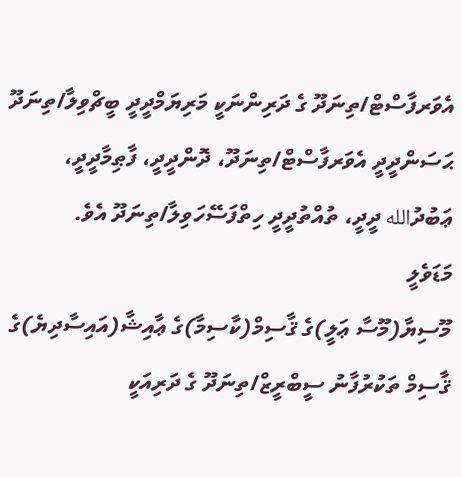އެވަރފާސްޓް/ތިނަދޫ ގެ ދަރިންނަކީ މަރިޔަމްދީދީ ބީޗްވިލާ/ތިނަދޫ
ޙަސަންދީދީ އެވަރފާސްޓް/ތިނަދޫ، ދޮންދީދީ، ފާޠިމާދީދީ، ޢަބުދުالله ދީދީ، ތުއްތުދީދީ ހިތްފަސޭހަވިލާ/ތިނަދޫ އެވެ.
މަޑަވެލީ
މޫސިޔާ(މޫސާ ޢަލީ)ގެ ޤާސިމް(ކާސިމާ)ގެ ޢާއިޝާ(އައިސާދިޔެ)ގެ
ޤާސިމް ތަކުރުފާނު ސީބްރީޒް/ތިނަދޫ ގެ ދަރިއަކީ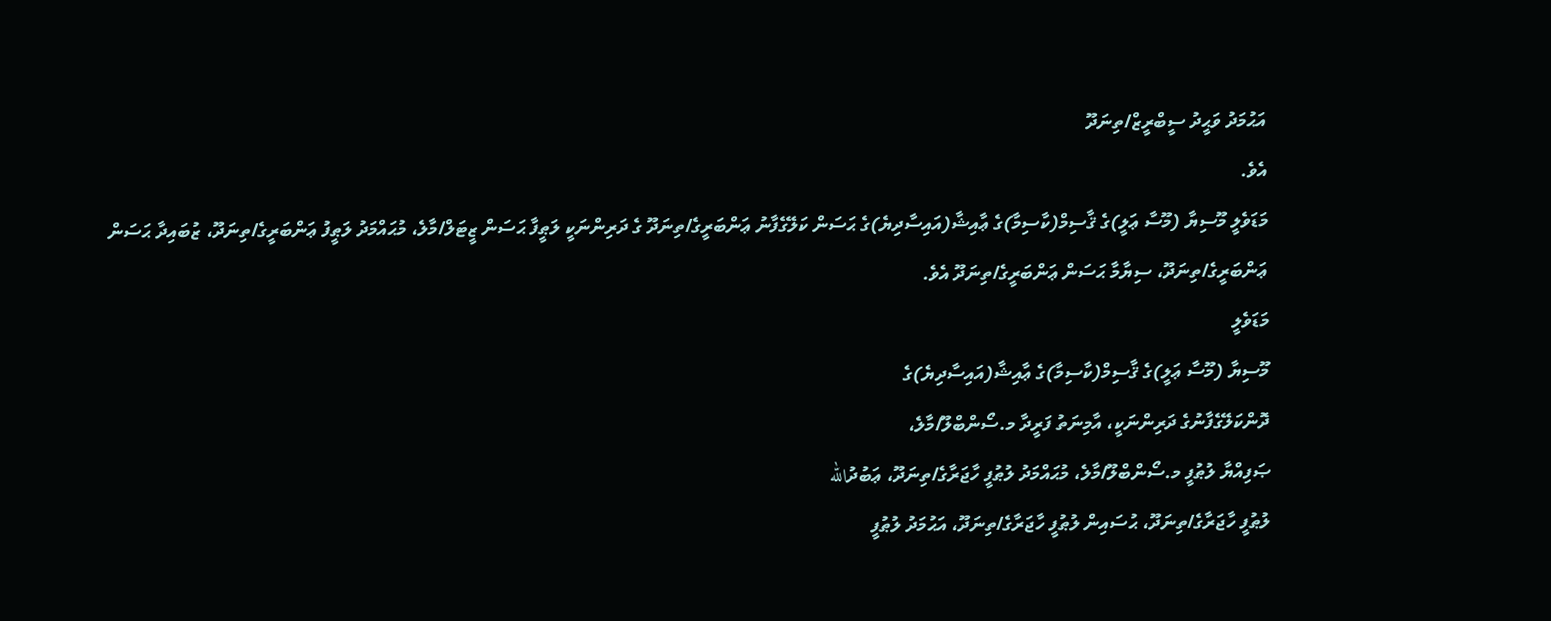އަޙުމަދު ވަޙީދު ސީބްރީޒް/ތިނަދޫ
އެވެ.
މަޑަވެލީ މޫސިޔާ (މޫސާ ޢަލީ)ގެ ޤާސިމް(ކާސިމާ)ގެ ޢާއިޝާ(އައިސާދިޔެ)ގެ ޙަސަން ކަލޭގެފާނު ޢަންބަރީގެ/ތިނަދޫ ގެ ދަރިންނަކީ ލަޠީފާ ޙަސަން ޒީޓަލް/މާލެ، މުޙައްމަދު ލަޠީފު ޢަންބަރީގެ/ތިނަދޫ، ޒުބައިދާ ޙަސަން ޢަންބަރީގެ/ތިނަދޫ، ސިޔާމާ ޙަސަން ޢަންބަރީގެ/ތިނަދޫ އެވެ.
މަޑަވެލީ
މޫސިޔާ (މޫސާ ޢަލީ)ގެ ޤާސިމް(ކާސިމާ)ގެ ޢާއިޝާ(އައިސާދިޔެ)ގެ
ދޮންކަލޭގެފާނުގެ ދަރިންނަކީ، އާމިނަތު ފަރީދާ މ.ސޯންބްލޫ/މާލެ،
ޞަފިއްޔާ ލުޠުފީ މ.ސޯންބްލޫ/މާލެ، މުޙައްމަދު ލުޠުފީ ހާޖަރާގެ/ތިނަދޫ، ޢަބުދުالله
ލުޠުފީ ހާޖަރާގެ/ތިނަދޫ، ޙުސައިން ލުޠުފީ ހާޖަރާގެ/ތިނަދޫ، އަޙުމަދު ލުޠުފީ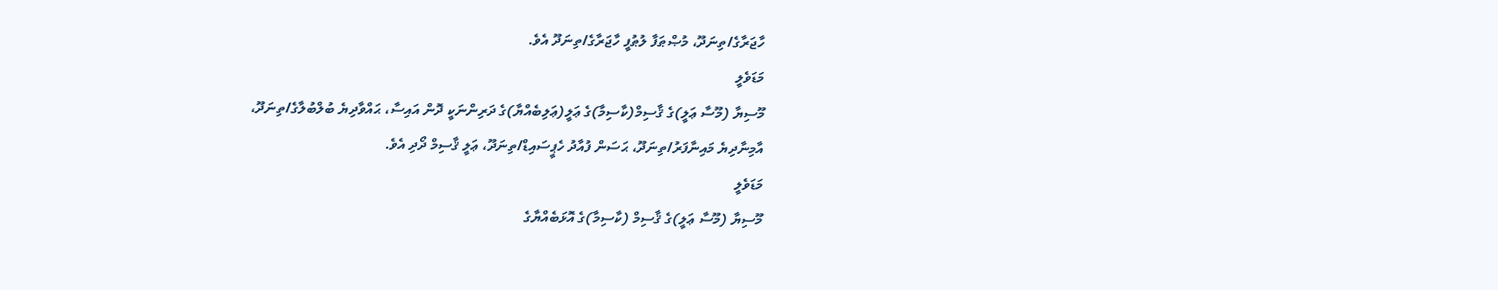ހާޖަރާގެ/ތިނަދޫ، މުޞްޠަފާ ލުޠުފީ ހާޖަރާގެ/ތިނަދޫ އެވެ.
މަޑަވެލީ
މޫސިޔާ (މޫސާ ޢަލީ)ގެ ޤާސިމް(ކާސިމާ)ގެ ޢަލީ(ޢަލިބެއްޔާ)ގެ ދަރިންނަކީ ދޮން އައިސާ، ޙައްވާދިޔެ ބުލްބުލާގެ/ތިނަދޫ،
އާމިނާދިޔެ މައިނާފަރު/ތިނަދޫ، ޙަސަން ފުއާދު ހެޕީސައިޑް/ތިނަދޫ، ޢަލީ ޤާސިމް ދޯދި އެވެ.
މަޑަވެލީ
މޫސިޔާ (މޫސާ ޢަލީ)ގެ ޤާސިމް (ކާސިމާ)ގެ އޮޅަބެއްޔާގެ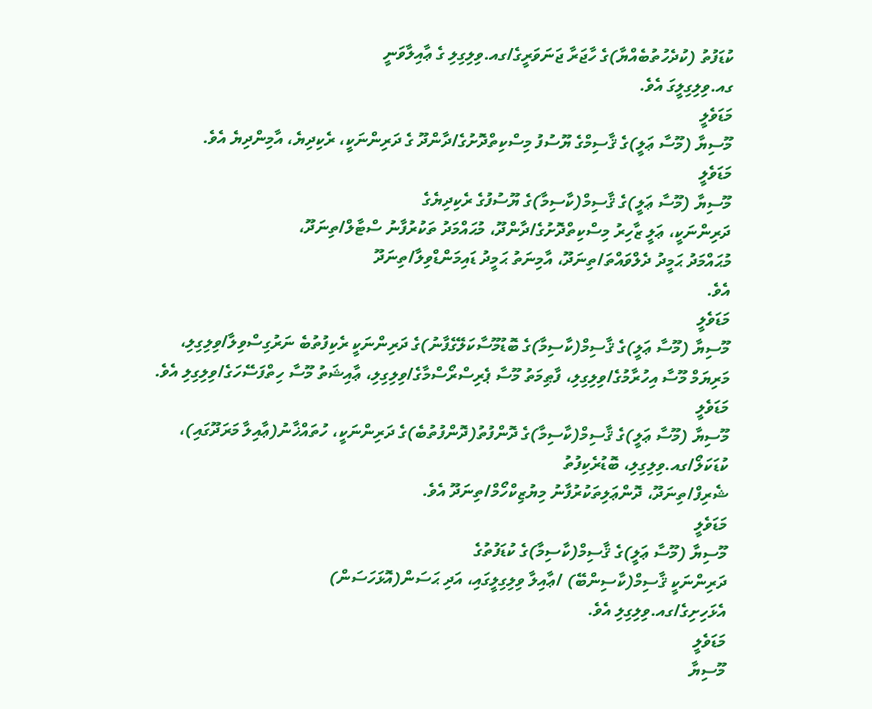ކުޑަފުތު (ކުދެހުތުބެއްޔާ)ގެ ހާޖަރާ ޖަނަވަރީގެ/ގއ.ވިލިގިލި ގެ ޢާއިލާވަނީ
ގއ.ވިލިގިލީގަ އެވެ.
މަޑަވެލީ
މޫސިޔާ (މޫސާ ޢަލީ)ގެ ޤާސިމްގެ ޔޫސުފު މިސްކިތްދޮށުގެ/ދާންދޫ ގެ ދަރިންނަކީ، ރެކިދިޔެ، އާމިންދިޔެ އެވެ.
މަޑަވެލީ
މޫސިޔާ (މޫސާ ޢަލީ)ގެ ޤާސިމް(ކާސިމާ)ގެ ޔޫސުފުގެ ރެކިދިޔެގެ
ދަރިންނަކީ، ޢަލީ ޒާހިރު މިސްކިތްދޮށުގެ/ދާންދޫ، މުޙައްމަދު ތަކުރުފާނު ސްޓާލް/ތިނަދޫ،
މުޙައްމަދު ޙަމީދު ދެލްވައްތަ/ތިނަދޫ، އާމިނަތު ޙަމީދު ޑައިމަންޑްވިލާ/ތިނަދޫ
އެވެ.
މަޑަވެލީ
މޫސިޔާ (މޫސާ ޢަލީ)ގެ ޤާސިމް(ކާސިމާ)ގެ ބޮޑުމޫސާކަލޭގެފާނު)ގެ ދަރިންނަކީ ރެކިފުތުބެ ނަރުގިސްވިލާ/ވިލިގިލި،
މަރިޔަމް މޫސާ އިހުރާމުގެ/ވިލިގިލި، ފާޠިމަތު މޫސާ ޕެރިސްރޯސްމާގެ/ވިލިގިލި، ޢާއިޝަތު މޫސާ ހިތްފަސޭހަގެ/ވިލިގިލި އެވެ.
މަޑަވެލީ
މޫސިޔާ (މޫސާ ޢަލީ)ގެ ޤާސިމް(ކާސިމާ)ގެ ދޮންފުތު(ދޮންފުތުބެ)ގެ ދަރިންނަކީ، ހުތައްޚާނު(ޢާއިލާ މަރަދޫގައި)، ކުޑަކަލޯ/ގއ.ވިލިގިލި، ބޮޑުރެކިފުތު
ޝެރިފް/ތިނަދޫ، ދޮންޢަލިތަކުރުފާނު މިޔުޒިކްހޯމް/ތިނަދޫ އެވެ.
މަޑަވެލީ
މޫސިޔާ (މޫސާ ޢަލީ)ގެ ޤާސިމް(ކާސިމާ)ގެ ކުޑަފުތުގެ
ދަރިންނަކީ ޤާސިމް(ކާސިންބޭ) /ޢާއިލާ ވިލިގިލީގައި، އަދި ޙަސަން(އޮޅަހަސަން)
އެޅަހިށިގެ/ގއ.ވިލިގިލި އެވެ.
މަޑަވެލީ
މޫސިޔާ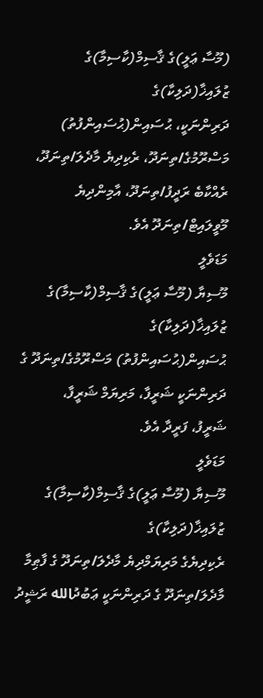(މޫސާ ޢަލީ)ގެ ޤާސިމް(ކާސިމާ)ގެ ޒުލައިޚާ(ދަލިކާ)ގެ
ދަރިންނަކީ، ޙުސައިން(ޙުސައިންފުތު) މަސްރޫމުގެ/ތިނަދޫ، ރެކިދިޔެ މާދެލަ/ތިނަދޫ،
ރެއްކާބެ ރަދީފު/ތިނަދޫ، އާމިންދިޔެ މޫވީލައިޓް/ތިނަދޫ އެވެ.
މަޑަވެލީ
މޫސިޔާ (މޫސާ ޢަލީ)ގެ ޤާސިމް(ކާސިމާ)ގެ ޒުލައިޚާ(ދަލިކާ)ގެ
ޙުސައިން(ޙުސައިންފުތު) މަސްރޫމުގެ/ތިނަދޫ ގެ ދަރިންނަކީ ޝަރީފާ، މަރިޔަމް ޝަރީފާ،
ޝަރީފު، ފަރީދާ އެވެ.
މަޑަވެލީ
މޫސިޔާ (މޫސާ ޢަލީ)ގެ ޤާސިމް(ކާސިމާ)ގެ ޒުލައިޚާ(ދަލިކާ)ގެ
ރެކިދިޔެގެ މަރިޔަމްދިޔެ މާދެލަ/ތިނަދޫ ގެ ފާޠިމާ
މާދެލަ/ތިނަދޫ ގެ ދަރިންނަކީ ޢަބުދުالله ރަޝީދު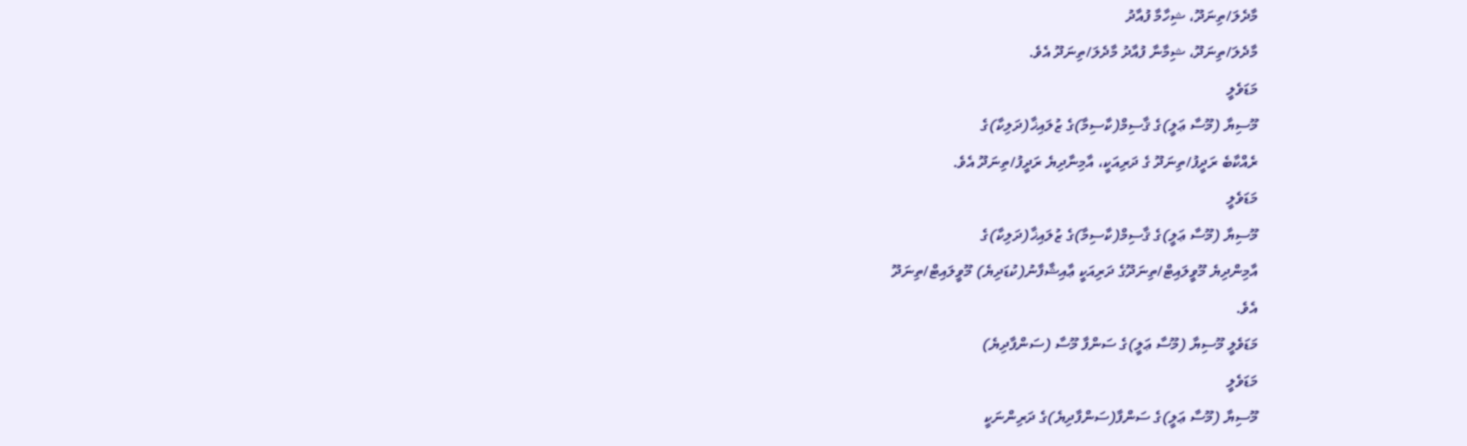މާދެލަ/ތިނަދޫ، ޝިހާމާ ފުއާދު
މާދެލަ/ތިނަދޫ، ޝިމާނާ ފުއާދު މާދެލަ/ތިނަދޫ އެވެ.
މަޑަވެލީ
މޫސިޔާ (މޫސާ ޢަލީ)ގެ ޤާސިމް(ކާސިމާ)ގެ ޒުލައިޚާ(ދަލިކާ)ގެ
ރެއްކާބެ ރަދީފު/ތިނަދޫ ގެ ދަރިއަކީ، އާމިނާދިޔެ ރަދީފު/ތިނަދޫ އެވެ.
މަޑަވެލީ
މޫސިޔާ (މޫސާ ޢަލީ)ގެ ޤާސިމް(ކާސިމާ)ގެ ޒުލައިޚާ(ދަލިކާ)ގެ
އާމިންދިޔެ މޫވީލައިޓް/ތިނަދޫގެ ދަރިއަކީ ޢާއިޝާފާނު(ކުޑަދިޔެ) މޫވީލައިޓް/ތިނަދޫ
އެވެ.
މަޑަވެލީ މޫސިޔާ (މޫސާ ޢަލީ)ގެ ސަންފާ މޫސާ (ސަންފާދިޔެ)
މަޑަވެލީ
މޫސިޔާ (މޫސާ ޢަލީ)ގެ ސަންފާ(ސަންފާދިޔެ)ގެ ދަރިންނަކީ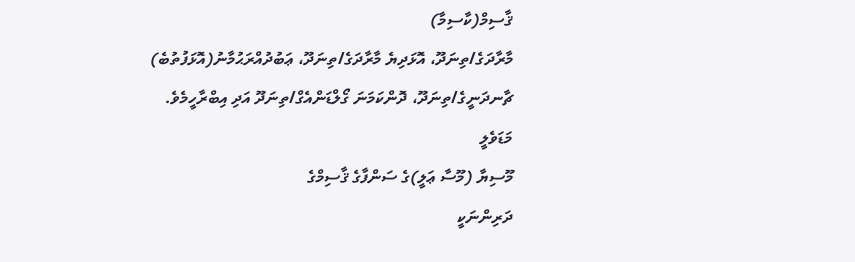ޤާސިމް(ކާސިމާ)
މާރާދަގެ/ތިނަދޫ، އޮޅަދިޔެ މާރާދަގެ/ތިނަދޫ، ޢަބުދުއްރަޙުމާނު(އޮޅަފުތުބެ)
ޗާނދަނީގެ/ތިނަދޫ، ދޮންކަމަނަ ގޯލްޑަންއެގް/ތިނަދޫ އަދި އިބްރާހީމެވެ.
މަޑަވެލީ
މޫސިޔާ (މޫސާ ޢަލީ)ގެ ސަންފާގެ ޤާސިމްގެ
ދަރިންނަކީ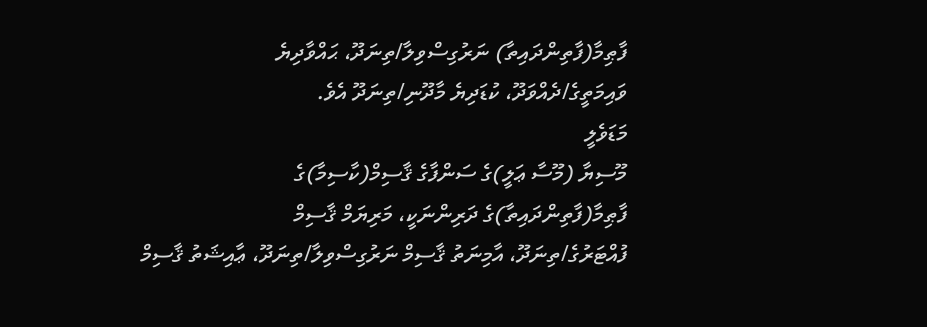ފާޠިމާ(ފާތިންދައިތާ) ނަރުގިސްވިލާ/ތިނަދޫ، ޙައްވާދިޔެ
ވައިމަތީގެ/ދެއްވަދޫ، ކުޑަދިޔެ މާދޫނި/ތިނަދޫ އެވެ.
މަޑަވެލީ
މޫސިޔާ (މޫސާ ޢަލީ)ގެ ސަންފާގެ ޤާސިމް(ކާސިމާ)ގެ
ފާޠިމާ(ފާތިންދައިތާ)ގެ ދަރިންނަކީ، މަރިޔަމް ޤާސިމް
ފުއްޓަރުގެ/ތިނަދޫ، އާމިނަތު ޤާސިމް ނަރުގިސްވިލާ/ތިނަދޫ، ޢާއިޝަތު ޤާސިމް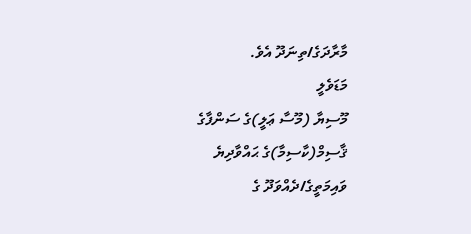މާރާދަގެ/ތިނަދޫ އެވެ.
މަޑަވެލީ
މޫސިޔާ (މޫސާ ޢަލީ)ގެ ސަންފާގެ ޤާސިމް(ކާސިމާ)ގެ ޙައްވާދިޔެ
ވައިމަތީގެ/ދެއްވަދޫ ގެ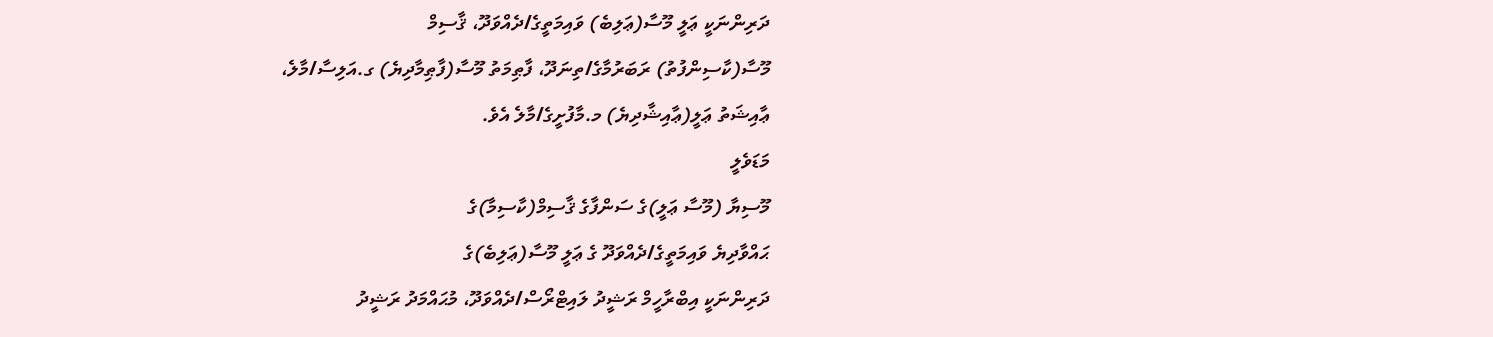ދަރިންނަކީ ޢަލީ މޫސާ(ޢަލިބެ) ވައިމަތީގެ/ދެއްވަދޫ، ޤާސިމް
މޫސާ(ކާސިންފުތު) ރަބަރުމާގެ/ތިނަދޫ، ފާޠިމަތު މޫސާ(ފާޠިމާދިޔެ) ގ.އަލިސާ/މާލެ،
ޢާއިޝަތު ޢަލީ(ޢާއިޝާދިޔެ) މ.މާފުށީގެ/މާލެ އެވެ.
މަޑަވެލީ
މޫސިޔާ (މޫސާ ޢަލީ)ގެ ސަންފާގެ ޤާސިމް(ކާސިމާ)ގެ
ޙައްވާދިޔެ ވައިމަތީގެ/ދެއްވަދޫ ގެ ޢަލީ މޫސާ(ޢަލިބެ)ގެ
ދަރިންނަކީ އިބްރާހީމް ރަޝީދު ލައިޓްރޯސް/ދެއްވަދޫ، މުޙައްމަދު ރަޝީދު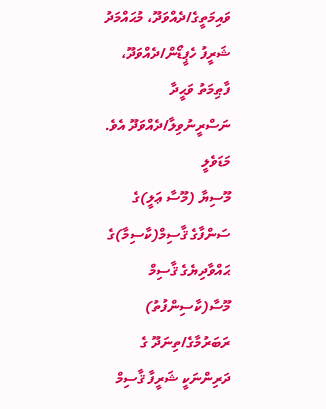ވައިމަތީގެ/ދެއްވަދޫ، މުޙައްމަދު ޝަރީފު ހެޕީޑޯން/ދެއްވަދޫ، ފާޠިމަތު ވަޙީދާ
ނަސްރީނުވިލާ/ދެއްވަދޫ އެވެ.
މަޑަވެލީ
މޫސިޔާ (މޫސާ ޢަލީ)ގެ ސަންފާގެ ޤާސިމް(ކާސިމާ)ގެ
ޙައްވާދިޔެގެ ޤާސިމް މޫސާ(ކާސިންފުތު) ރަބަރުމާގެ/ތިނަދޫ ގެ
ދަރިންނަކީ ޝަރީފާ ޤާސިމް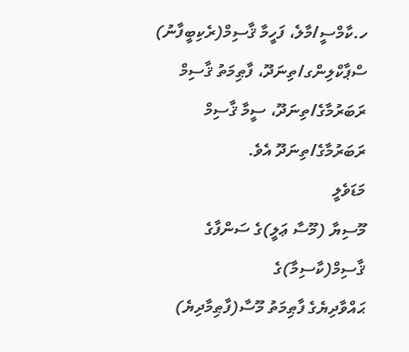ހ.ކާމްސީ/މާލެ، ފަހީމާ ޤާސިމް(ރެކިބީފާނު)
ސްޕާކްލިންގ/ތިނަދޫ، ފާޠިމަތު ޤާސިމް ރަބަރުމާގެ/ތިނަދޫ، ސީމާ ޤާސިމް
ރަބަރުމާގެ/ތިނަދޫ އެވެ.
މަޑަވެލީ
މޫސިޔާ (މޫސާ ޢަލީ)ގެ ސަންފާގެ ޤާސިމް(ކާސިމާ)ގެ
ޙައްވާދިޔެގެ ފާޠިމަތު މޫސާ(ފާޠިމާދިޔެ)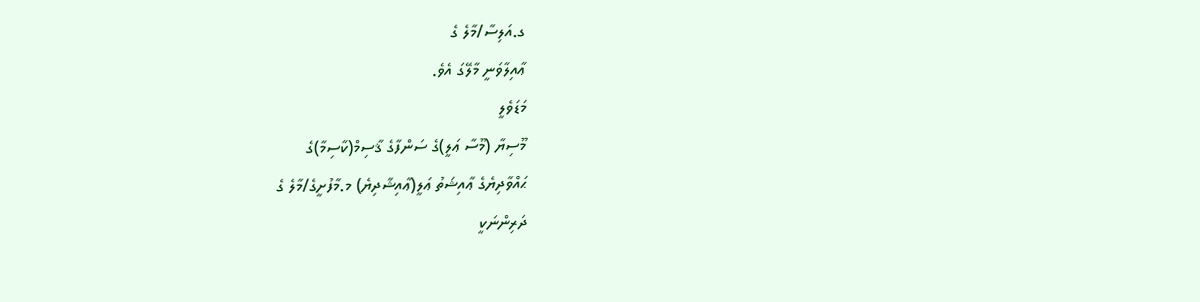ގ.އަލިސާ/މާލެ ގެ
ޢާއިލާވަނީ މާލޭގަ އެވެ.
މަޑަވެލީ
މޫސިޔާ (މޫސާ ޢަލީ)ގެ ސަންފާގެ ޤާސިމް(ކާސިމާ)ގެ
ޙައްވާދިޔެގެ ޢާއިޝަތު ޢަލީ(ޢާއިޝާދިޔެ) މ.މާފުށީގެ/މާލެ ގެ
ދަރިންނަކީ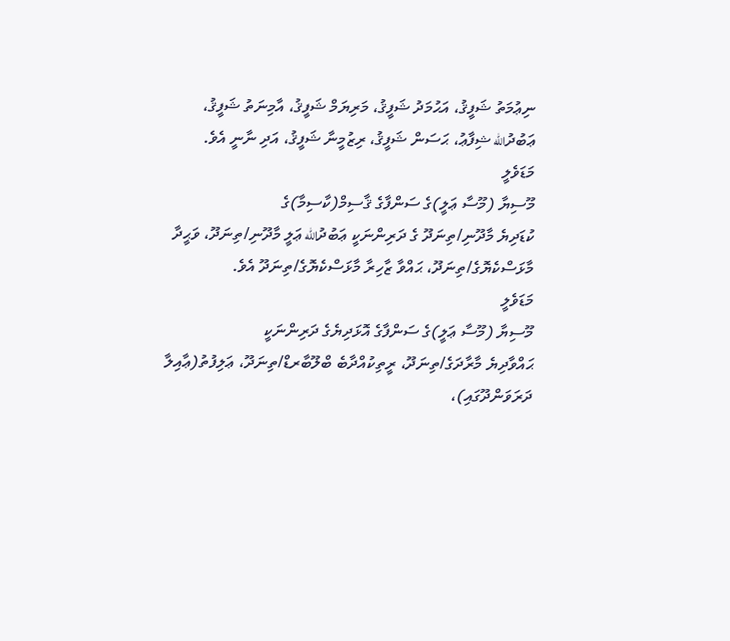ނިޢުމަތު ޝަފީޤު، އަޙުމަދު ޝަފީޤު، މަރިޔަމް ޝަފީޤު، އާމިނަތު ޝަފީޤު،
ޢަބުދުالله ޝިފާޢު، ޙަސަން ޝަފީޤު، ރިޒުމީނާ ޝަފީޤު، އަދި ނާނީ އެވެ.
މަޑަވެލީ
މޫސިޔާ (މޫސާ ޢަލީ)ގެ ސަންފާގެ ޤާސިމް(ކާސިމާ)ގެ
ކުޑަދިޔެ މާދޫނި/ތިނަދޫ ގެ ދަރިންނަކީ ޢަބުދުالله ޢަލީ މާދޫނި/ތިނަދޫ، ވަޙީދާ
މާޅަސްކެޔޮގެ/ތިނަދޫ، ޙައްވާ ޒާހިރާ މާޅަސްކެޔޮގެ/ތިނަދޫ އެވެ.
މަޑަވެލީ
މޫސިޔާ (މޫސާ ޢަލީ)ގެ ސަންފާގެ އޮޅަދިޔެގެ ދަރިންނަކީ
ޙައްވާދިޔެ މާރާދަގެ/ތިނަދޫ، ރީތިކުއްދާބެ ބްލޫބާރޑް/ތިނަދޫ، ޢަލިފުތު(ޢާއިލާ
ދަރަވަންދޫގައި)،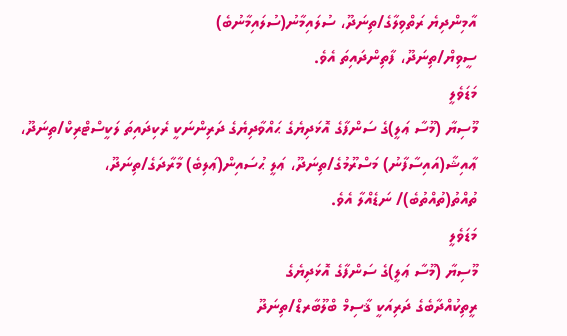އާމިންދިޔެ ރަތްވިލާގެ/ތިނަދޫ، ސުލައިމާނު(ސުލައިމާނުބެ)
ސީވިޔް/ތިނަދޫ، ފާތިންދައިތަ އެވެ.
މަޑަވެލީ
މޫސިޔާ (މޫސާ ޢަލީ)ގެ ސަންފާގެ އޮޅަދިޔެގެ ޙައްވާދިޔެގެ ދަރިންނަކީ ރެކިދައިތަ ލަކީސްޓްރިކް/ތިނަދޫ،
ޢާއިޝާ(އައިސާފާނު) މަސްރޫމުގެ/ތިނަދޫ، ޢަލީ ޙުސައިން(ޢަލިބެ) މާރާދަގެ/ތިނަދޫ،
ތުއްތު(ތުއްތުބެ)/ ނަޑެއްލާ އެވެ.
މަޑަވެލީ
މޫސިޔާ (މޫސާ ޢަލީ)ގެ ސަންފާގެ އޮޅަދިޔެގެ
ރީތިކުއްދާބެގެ ދަރިއަކީ ޤާސިމް ބްލޫބާރޑް/ތިނަދޫ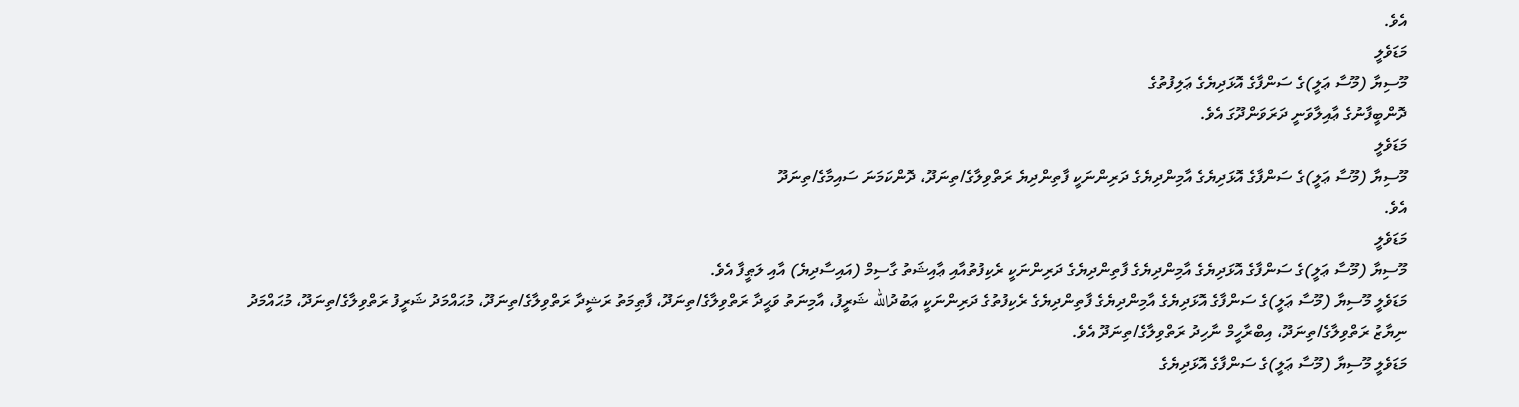އެވެ.
މަޑަވެލީ
މޫސިޔާ (މޫސާ ޢަލީ)ގެ ސަންފާގެ އޮޅަދިޔެގެ ޢަލިފުތުގެ
ދޮންބީފާނުގެ ޢާއިލާވަނީ ދަރަވަންދޫގަ އެވެ.
މަޑަވެލީ
މޫސިޔާ (މޫސާ ޢަލީ)ގެ ސަންފާގެ އޮޅަދިޔެގެ އާމިންދިޔެގެ ދަރިންނަކީ ފާތިންދިޔެ ރަތްވިލާގެ/ތިނަދޫ، ދޮންކަމަނަ ސައިމާގެ/ތިނަދޫ
އެވެ.
މަޑަވެލީ
މޫސިޔާ (މޫސާ ޢަލީ)ގެ ސަންފާގެ އޮޅަދިޔެގެ އާމިންދިޔެގެ ފާތިންދިޔެގެ ދަރިންނަކީ ރެކިފުތުއާއި ޢާއިޝަތު ގާސިމް (އައިސާދިޔެ) އާއި ލަޠީފާ އެވެ.
މަޑަވެލީ މޫސިޔާ (މޫސާ ޢަލީ)ގެ ސަންފާގެ އޮޅަދިޔެގެ އާމިންދިޔެގެ ފާތިންދިޔެގެ ރެކިފުތުގެ ދަރިންނަކީ ޢަބުދުالله ޝަރީފު، އާމިނަތު ވަޙީދާ ރަތްވިލާގެ/ތިނަދޫ، ފާޠިމަތު ރަޝީދާ ރަތްވިލާގެ/ތިނަދޫ، މުޙައްމަދު ޝަރީފު ރަތްވިލާގެ/ތިނަދޫ، މުޙައްމަދު ނިޔާޒު ރަތްވިލާގެ/ތިނަދޫ، އިބްރާހީމް ނާހިދު ރަތްވިލާގެ/ތިނަދޫ އެވެ.
މަޑަވެލީ މޫސިޔާ (މޫސާ ޢަލީ)ގެ ސަންފާގެ އޮޅަދިޔެގެ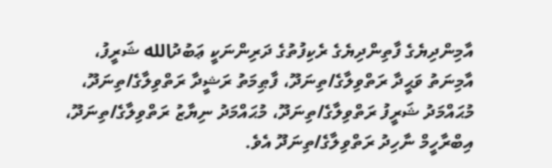އާމިންދިޔެގެ ފާތިންދިޔެގެ ރެކިފުތުގެ ދަރިންނަކީ ޢަބުދުالله ޝަރީފު، އާމިނަތު ވަޙީދާ ރަތްވިލާގެ/ތިނަދޫ، ފާޠިމަތު ރަޝީދާ ރަތްވިލާގެ/ތިނަދޫ، މުޙައްމަދު ޝަރީފު ރަތްވިލާގެ/ތިނަދޫ، މުޙައްމަދު ނިޔާޒު ރަތްވިލާގެ/ތިނަދޫ، އިބްރާހީމް ނާހިދު ރަތްވިލާގެ/ތިނަދޫ އެވެ.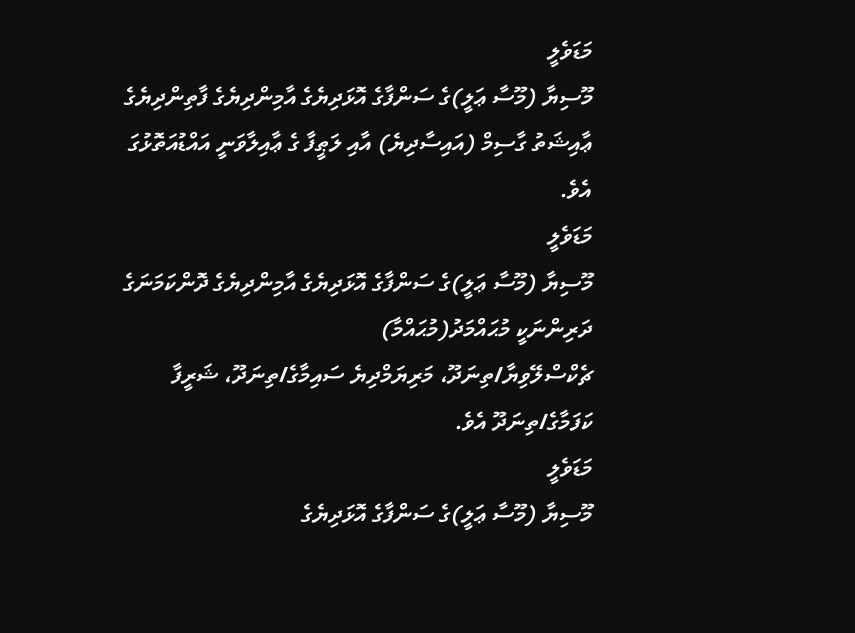މަޑަވެލީ
މޫސިޔާ (މޫސާ ޢަލީ)ގެ ސަންފާގެ އޮޅަދިޔެގެ އާމިންދިޔެގެ ފާތިންދިޔެގެ ޢާއިޝަތު ގާސިމް (އައިސާދިޔެ) އާއި ލަޠީފާ ގެ ޢާއިލާވަނީ އައްޑުއަތޮޅުގަ އެވެ.
މަޑަވެލީ
މޫސިޔާ (މޫސާ ޢަލީ)ގެ ސަންފާގެ އޮޅަދިޔެގެ އާމިންދިޔެގެ ދޮންކަމަނަގެ ދަރިންނަކީ މުޙައްމަދު(މުޙައްމާ)
ޗެކްސްލޭވިޔާ/ތިނަދޫ، މަރިޔަމްދިޔެ ސައިމާގެ/ތިނަދޫ، ޝަރީފާ ކަފަމާގެ/ތިނަދޫ އެވެ.
މަޑަވެލީ
މޫސިޔާ (މޫސާ ޢަލީ)ގެ ސަންފާގެ އޮޅަދިޔެގެ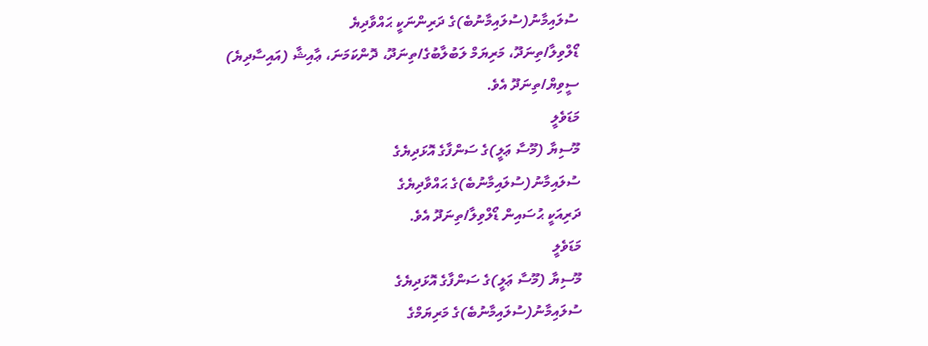ސުލައިމާނު(ސުލައިމާނުބެ)ގެ ދަރިންނަކީ ޙައްވާދިޔެ
ޑޯލްވިލާ/ތިނަދޫ، މަރިޔަމް ލަބުލާބުގެ/ތިނަދޫ، ދޮންކަމަނަ، ޢާއިޝާ (އައިސާދިޔެ)
ސީވިޔް/ތިނަދޫ އެވެ.
މަޑަވެލީ
މޫސިޔާ (މޫސާ ޢަލީ)ގެ ސަންފާގެ އޮޅަދިޔެގެ
ސުލައިމާނު(ސުލައިމާނުބެ)ގެ ޙައްވާދިޔެގެ
ދަރިއަކީ ޙުސައިން ޑޯލްވިލާ/ތިނަދޫ އެވެ.
މަޑަވެލީ
މޫސިޔާ (މޫސާ ޢަލީ)ގެ ސަންފާގެ އޮޅަދިޔެގެ
ސުލައިމާނު(ސުލައިމާނުބެ)ގެ މަރިޔަމްގެ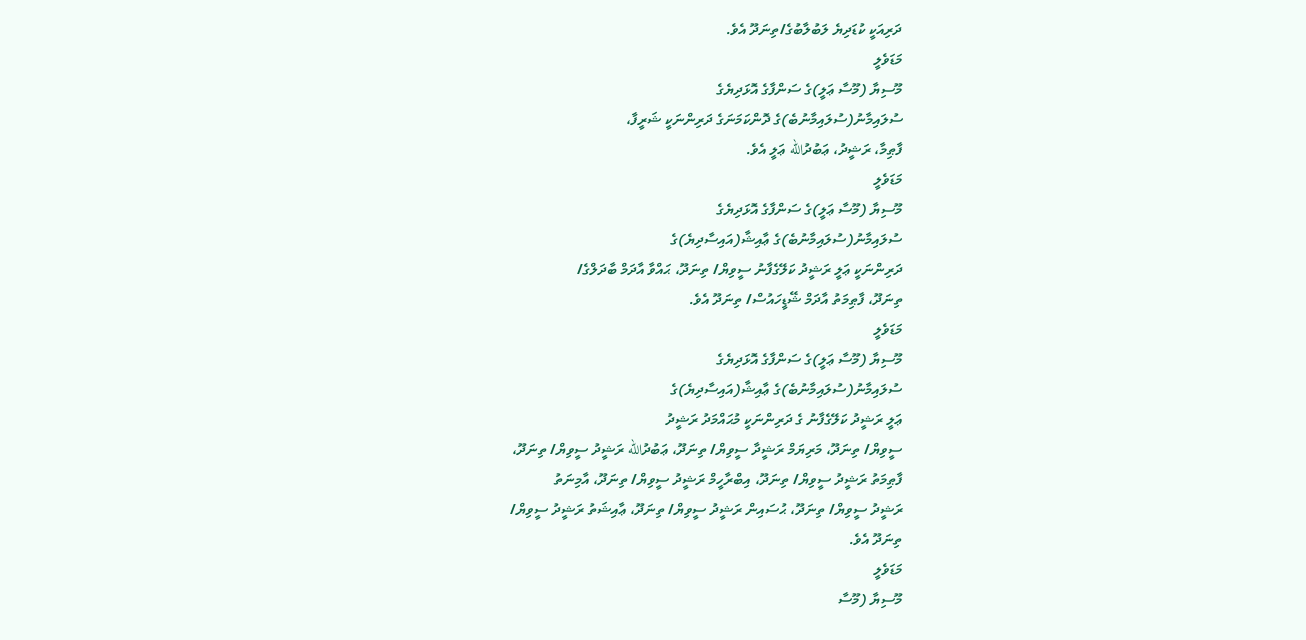ދަރިއަކީ ކުޑަދިޔެ ލަބުލާބުގެ/ތިނަދޫ އެވެ.
މަޑަވެލީ
މޫސިޔާ (މޫސާ ޢަލީ)ގެ ސަންފާގެ އޮޅަދިޔެގެ
ސުލައިމާނު(ސުލައިމާނުބެ)ގެ ދޮންކަމަނަގެ ދަރިންނަކީ ޝަރީފާ،
ފާޠިމާ، ރަޝީދު، ޢަބުދުالله ޢަލީ އެވެ.
މަޑަވެލީ
މޫސިޔާ (މޫސާ ޢަލީ)ގެ ސަންފާގެ އޮޅަދިޔެގެ
ސުލައިމާނު(ސުލައިމާނުބެ)ގެ ޢާއިޝާ(އައިސާދިޔެ)ގެ
ދަރިންނަކީ ޢަލީ ރަޝީދު ކަލޭގެފާނު ސީވިޔް/ ތިނަދޫ، ޙައްވާ އާދަމް ބާދަލްގެ/
ތިނަދޫ، ފާޠިމަތު އާދަމް ޝޭޑީހައުސް/ ތިނަދޫ އެވެ.
މަޑަވެލީ
މޫސިޔާ (މޫސާ ޢަލީ)ގެ ސަންފާގެ އޮޅަދިޔެގެ
ސުލައިމާނު(ސުލައިމާނުބެ)ގެ ޢާއިޝާ(އައިސާދިޔެ)ގެ
ޢަލީ ރަޝީދު ކަލޭގެފާނު ގެ ދަރިންނަކީ މުޙައްމަދު ރަޝީދު
ސީވިޔް/ ތިނަދޫ، މަރިޔަމް ރަޝީދާ ސީވިޔް/ ތިނަދޫ، ޢަބުދުالله ރަޝީދު ސީވިޔް/ ތިނަދޫ،
ފާޠިމަތު ރަޝީދު ސީވިޔް/ ތިނަދޫ، އިބްރާހީމް ރަޝީދު ސީވިޔް/ ތިނަދޫ، އާމިނަތު
ރަޝީދު ސީވިޔް/ ތިނަދޫ، ޙުސައިން ރަޝީދު ސީވިޔް/ ތިނަދޫ، ޢާއިޝަތު ރަޝީދު ސީވިޔް/
ތިނަދޫ އެވެ.
މަޑަވެލީ
މޫސިޔާ (މޫސާ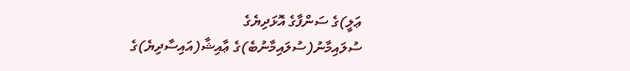ޢަލީ)ގެ ސަންފާގެ އޮޅަދިޔެގެ
ސުލައިމާނު(ސުލައިމާނުބެ)ގެ ޢާއިޝާ(އައިސާދިޔެ)ގެ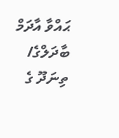ޙައްވާ އާދަމް ބާދަލްގެ/ ތިނަދޫ ގެ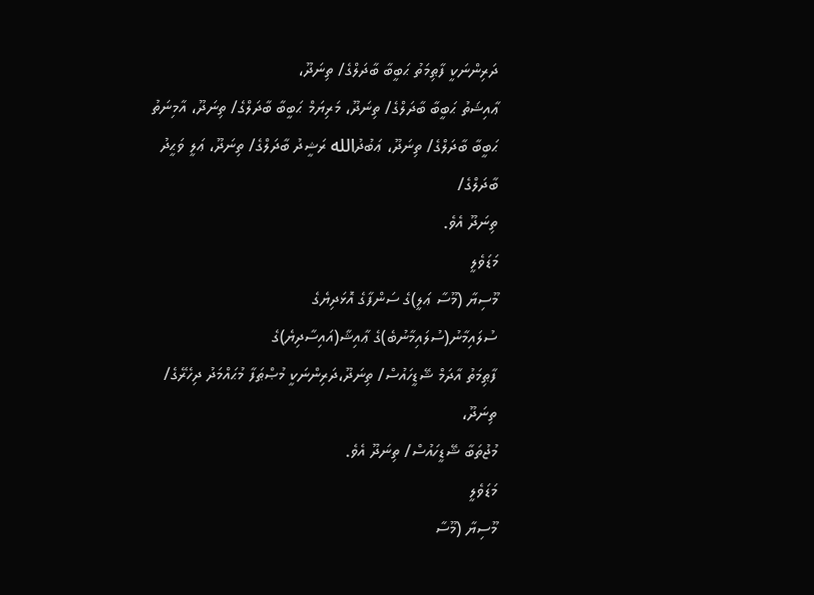ދަރިންނަކީ ފާޠިމަތު ޙަބީބާ ބާދަލްގެ/ ތިނަދޫ،
ޢާއިޝަތު ޙަބީބާ ބާދަލްގެ/ ތިނަދޫ، މަރިޔަމް ޙަބީބާ ބާދަލްގެ/ ތިނަދޫ، އާމިނަތު
ޙަބީބާ ބާދަލްގެ/ ތިނަދޫ، ޢަބުދުالله ރަޝީދު ބާދަލްގެ/ ތިނަދޫ، ޢަލީ ވަޙީދު ބާދަލްގެ/
ތިނަދޫ އެވެ.
މަޑަވެލީ
މޫސިޔާ (މޫސާ ޢަލީ)ގެ ސަންފާގެ އޮޅަދިޔެގެ
ސުލައިމާނު(ސުލައިމާނުބެ)ގެ ޢާއިޝާ(އައިސާދިޔެ)ގެ
ފާޠިމަތު އާދަމް ޝޭޑީހައުސް/ ތިނަދޫ،ދަރިންނަކީ މުޞްޠަފާ މުޙައްމަދު ދިހެރޭގެ/ ތިނަދޫ،
މުޖުތަބާ ޝޭޑީހައުސް/ ތިނަދޫ އެވެ.
މަޑަވެލީ
މޫސިޔާ (މޫސާ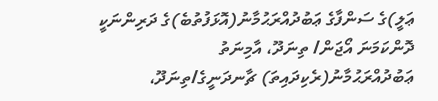ޢަލީ)ގެ ސަންފާގެ ޢަބުދުއްރަޙުމާނު(އޮޅަފުތުބެ)ގެ ދަރިންނަކީ ދޮންކަމަނަ އޯޖަން/ ތިނަދޫ، އާމިނަތު
ޢަބުދުއްރަޙުމާނު(ރެކިދައިތަ) ޗާނދަނީގެ/ތިނަދޫ،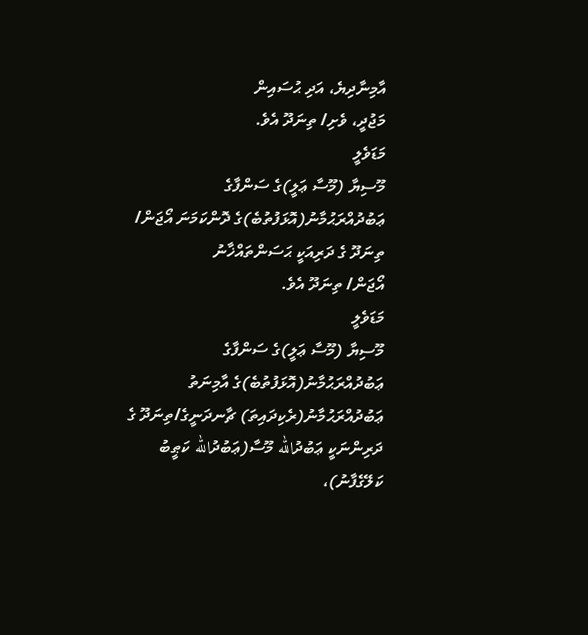އާމިނާދިޔެ، އަދި ޙުސައިން
މަޖުދީ، ވެށި/ ތިނަދޫ އެވެ.
މަޑަވެލީ
މޫސިޔާ (މޫސާ ޢަލީ)ގެ ސަންފާގެ ޢަބުދުއްރަޙުމާނު(އޮޅަފުތުބެ)ގެ ދޮންކަމަނަ އޯޖަން/ ތިނަދޫ ގެ ދަރިއަކީ ޙަސަންތައްޚާނު
އޯޖަން/ ތިނަދޫ އެވެ.
މަޑަވެލީ
މޫސިޔާ (މޫސާ ޢަލީ)ގެ ސަންފާގެ ޢަބުދުއްރަޙުމާނު(އޮޅަފުތުބެ)ގެ އާމިނަތު ޢަބުދުއްރަޙުމާނު(ރެކިދައިތަ) ޗާނދަނީގެ/ތިނަދޫ ގެ
ދަރިންނަކީ ޢަބުދުالله މޫސާ(ޢަބުދުالله ކަޠީބު ކަލޭގެފާނު)،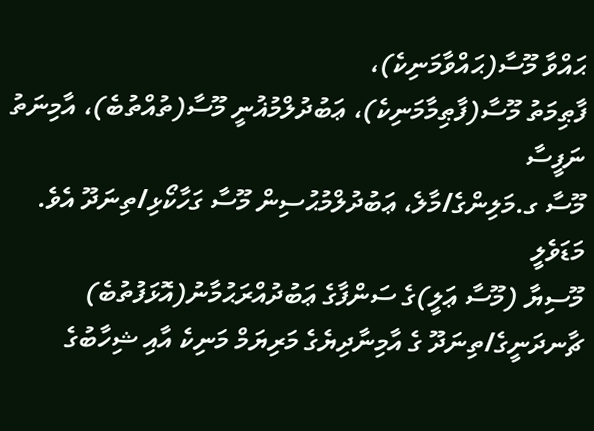ޙައްވާ މޫސާ(ޙައްވާމަނިކެ)،
ފާޠިމަތު މޫސާ(ފާޠިމާމަނިކެ)، ޢަބުދުލްމުޣުނީ މޫސާ(ތުއްތުބެ)، އާމިނަތު ނަފީސާ
މޫސާ ގ.މަލިންގެ/މާލެ، ޢަބުދުލްމުޙުސިން މޫސާ ގަހާކޯޅި/ތިނަދޫ އެވެ.
މަޑަވެލީ
މޫސިޔާ (މޫސާ ޢަލީ)ގެ ސަންފާގެ ޢަބުދުއްރަޙުމާނު(އޮޅަފުތުބެ)
ޗާނދަނީގެ/ތިނަދޫ ގެ އާމިނާދިޔެގެ މަރިޔަމް މަނިކެ އާއި ޝިހާބުގެ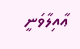ޢާއިލާވަނީ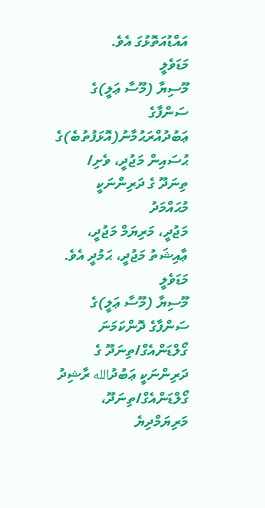އައްޑުއަތޮޅުގަ އެވެ.
މަޑަވެލީ
މޫސިޔާ (މޫސާ ޢަލީ)ގެ ސަންފާގެ ޢަބުދުއްރަޙުމާނު(އޮޅަފުތުބެ)ގެ ޙުސައިން މަޖުދީ، ވެށި/ ތިނަދޫ ގެ ދަރިންނަކީ މުޙައްމަދު
މަޖުދީ، މަރިޔަމް މަޖުދީ، ޢާއިޝަތު މަޖުދީ، ޙަމުދީ އެވެ.
މަޑަވެލީ
މޫސިޔާ (މޫސާ ޢަލީ)ގެ ސަންފާގެ ދޮންކަމަނަ ގޯލްޑަންއެގް/ތިނަދޫ ގެ
ދަރިންނަކީ ޢަބުދުالله ރާޝިދު ގޯލްޑަންއެގް/ތިނަދޫ، މަރިޔަމްދިޔެ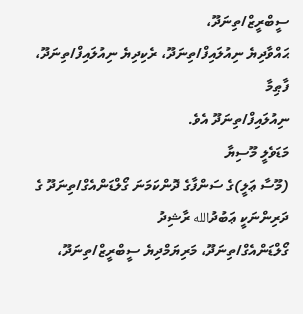ސީބްރީޒް/ތިނަދޫ،
ޙައްވާދިޔެ ނިއުލައިފް/ތިނަދޫ، ރެކިދިޔެ ނިއުލައިފް/ތިނަދޫ، ފާޠިމާ
ނިއުލައިފް/ތިނަދޫ އެވެ.
މަޑަވެލީ މޫސިޔާ
(މޫސާ ޢަލީ)ގެ ސަންފާގެ ދޮންކަމަނަ ގޯލްޑަންއެގް/ތިނަދޫ ގެ ދަރިންނަކީ ޢަބުދުالله ރާޝިދު
ގޯލްޑަންއެގް/ތިނަދޫ، މަރިޔަމްދިޔެ ސީބްރީޒް/ތިނަދޫ،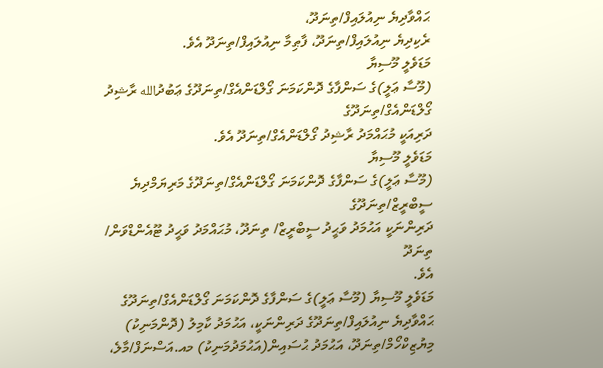ޙައްވާދިޔެ ނިއުލައިފް/ތިނަދޫ،
ރެކިދިޔެ ނިއުލައިފް/ތިނަދޫ، ފާޠިމާ ނިއުލައިފް/ތިނަދޫ އެވެ.
މަޑަވެލީ މޫސިޔާ
(މޫސާ ޢަލީ)ގެ ސަންފާގެ ދޮންކަމަނަ ގޯލްޑަންއެގް/ތިނަދޫގެ ޢަބުދުالله ރާޝިދު ގޯލްޑަންއެގް/ތިނަދޫގެ
ދަރިއަކީ މުޙައްމަދު ރާޝިދު ގޯލްޑަންއެގް/ތިނަދޫ އެވެ.
މަޑަވެލީ މޫސިޔާ
(މޫސާ ޢަލީ)ގެ ސަންފާގެ ދޮންކަމަނަ ގޯލްޑަންއެގް/ތިނަދޫގެ މަރިޔަމްދިޔެ ސީބްރީޒް/ތިނަދޫގެ
ދަރިންނަކީ އަޙުމަދު ވަޙީދު ސީބްރީޒް/ ތިނަދޫ، މުޙައްމަދު ވަޙީދު ޓޫއެންޑްވަން/ ތިނަދޫ
އެވެ.
މަޑަވެލީ މޫސިޔާ (މޫސާ ޢަލީ)ގެ ސަންފާގެ ދޮންކަމަނަ ގޯލްޑަންއެގް/ތިނަދޫގެ ޙައްވާދިޔެ ނިއުލައިފް/ތިނަދޫގެ ދަރިންނަކީ، އަޙުމަދު ކާމިލު (ދޮންމަނިކު) މިޔުޒިކްހޯމް/ތިނަދޫ، އަޙުމަދު ޙުސައިން(އަޙުމަދުމަނިކު) މއ.އަސްނަފް/މާލެ،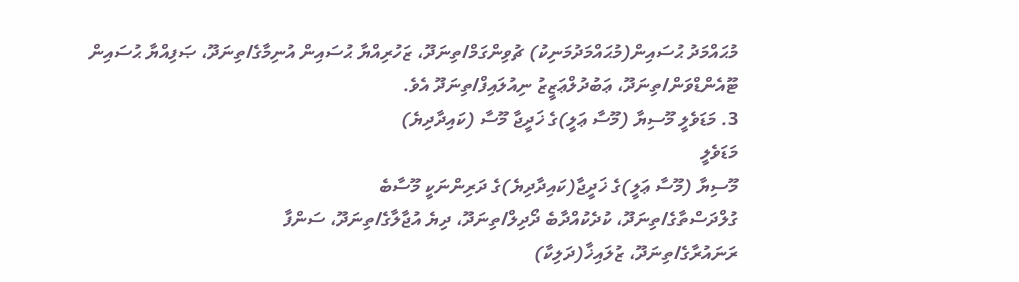މުޙައްމަދު ޙުސައިން(މުޙައްމަދުމަނިކު) ޗުވިންގަމް/ތިނަދޫ، ޒަހުރިއްޔާ ޙުސައިން އުނިމާގެ/ތިނަދޫ، ޞަފިއްޔާ ޙުސައިން ޓޫއެންޑްވަން/ތިނަދޫ، ޢަބުދުލްޢަޒީޒު ނިއުލައިފް/ތިނަދޫ އެވެ.
3. މަޑަވެލީ މޫސިޔާ (މޫސާ ޢަލީ)ގެ ޚަދީޖާ މޫސާ (ކައިދާދިޔެ)
މަޑަވެލީ
މޫސިޔާ (މޫސާ ޢަލީ)ގެ ޚަދީޖާ(ކައިދާދިޔެ)ގެ ދަރިންނަކީ މޫސާބެ
ގުލްދަސްތާގެ/ތިނަދޫ، ކުދެކުއްދާބެ ދޯދިލް/ތިނަދޫ، ދިޔެ އުޖާލާގެ/ތިނަދޫ، ސަންފާ
ރަނައުރާގެ/ތިނަދޫ، ޒުލައިޚާ(ދަލިކާ)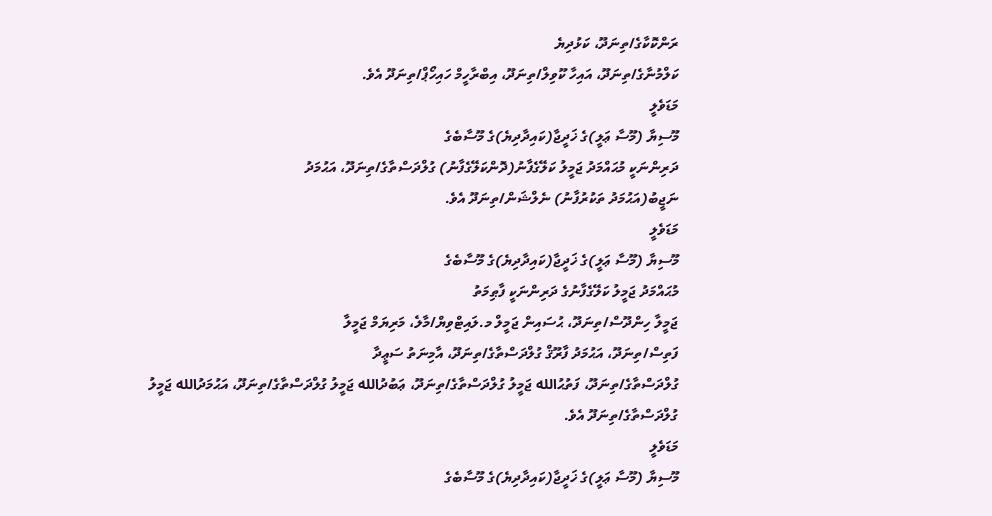ރަންކޮކާގެ/ތިނަދޫ، ކަޅުދިޔެ
ކަލްމުނާގެ/ތިނަދޫ، އައިހާ ކޫވިލް/ތިނަދޫ، އިބްރާހީމް ހައިހޯޕް/ތިނަދޫ އެވެ.
މަޑަވެލީ
މޫސިޔާ (މޫސާ ޢަލީ)ގެ ޚަދީޖާ(ކައިދާދިޔެ)ގެ މޫސާބެގެ
ދަރިންނަކީ މުޙައްމަދު ޖަމީލު ކަލޭގެފާނު(ދޮންކަލޭގެފާނު) ގުލްދަސްތާގެ/ތިނަދޫ، އަޙުމަދު
ނަޖީބު(އަޙުމަދު ތަކުރުފާނު) ނެލްޝަން/ތިނަދޫ އެވެ.
މަޑަވެލީ
މޫސިޔާ (މޫސާ ޢަލީ)ގެ ޚަދީޖާ(ކައިދާދިޔެ)ގެ މޫސާބެގެ
މުޙައްމަދު ޖަމީލު ކަލޭގެފާނުގެ ދަރިންނަކީ ފާޠިމަތު
ޖަމީލާ ހިންދޫސް/ތިނަދޫ، ޙުސައިން ޖަމީލް މ.ލައިޓްވިޔް/މާލެ، މަރިޔަމް ޖަމީލާ
ފަތިސް/ތިނަދޫ، އަޙުމަދު ފާރޫޤް ގުލްދަސްތާގެ/ތިނަދޫ، އާމިނަތު ސަޢީދާ
ގުލްދަސްތާގެ/ތިނަދޫ، ފަތުޙުالله ޖަމީލު ގުލްދަސްތާގެ/ތިނަދޫ، ޢަބުދުالله ޖަމީލު ގުލްދަސްތާގެ/ތިނަދޫ، އަޙުމަދުالله ޖަމީލު
ގުލްދަސްތާގެ/ތިނަދޫ އެވެ.
މަޑަވެލީ
މޫސިޔާ (މޫސާ ޢަލީ)ގެ ޚަދީޖާ(ކައިދާދިޔެ)ގެ މޫސާބެގެ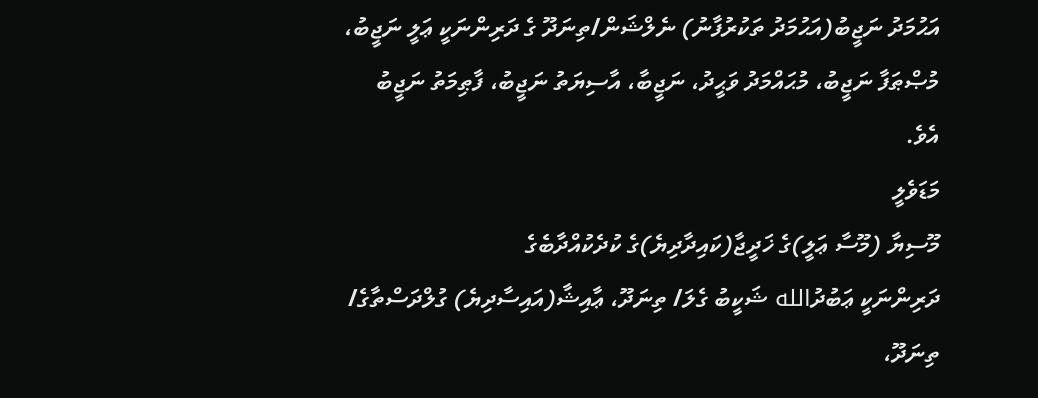އަޙުމަދު ނަޖީބު(އަޙުމަދު ތަކުރުފާނު) ނެލްޝަން/ތިނަދޫ ގެ ދަރިންނަކީ ޢަލީ ނަޖީބު،
މުޞްޠަފާ ނަޖީބު، މުޙައްމަދު ވަޙީދު، ނަޖީބާ، އާސިޔަތު ނަޖީބު، ފާޠިމަތު ނަޖީބު
އެވެ.
މަޑަވެލީ
މޫސިޔާ (މޫސާ ޢަލީ)ގެ ޚަދީޖާ(ކައިދާދިޔެ)ގެ ކުދެކުއްދާބެގެ
ދަރިންނަކީ ޢަބުދުالله ޝަކީބު ގެލަ/ ތިނަދޫ، ޢާއިޝާ(އައިސާދިޔެ) ގުލްދަސްތާގެ/
ތިނަދޫ،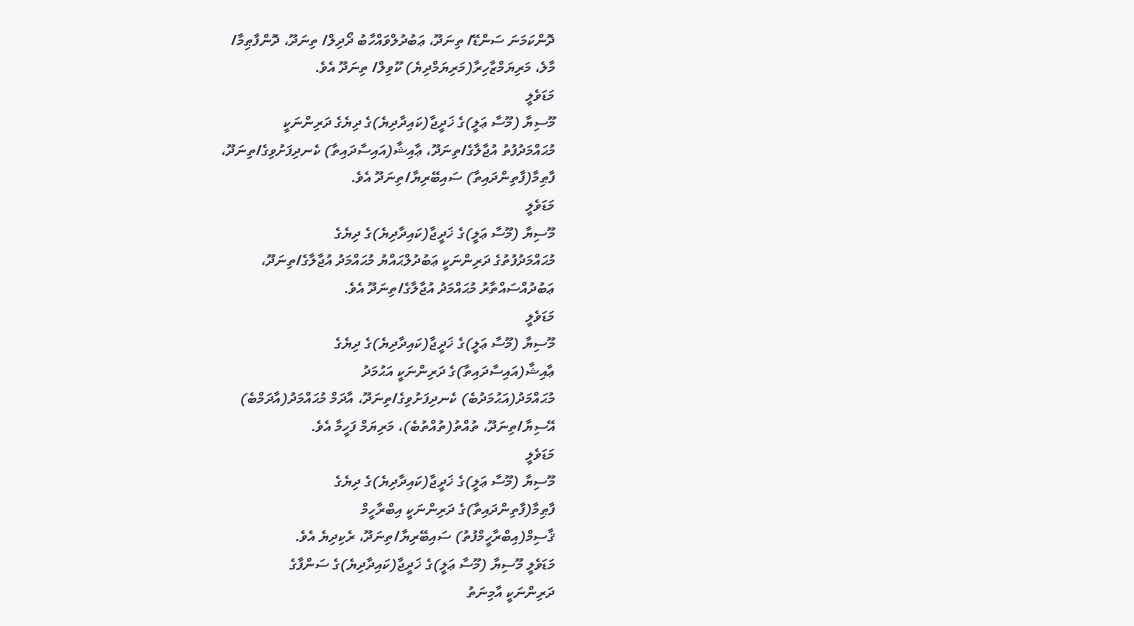ދޮންކަމަނަ ސަންޑޭ/ ތިނަދޫ، ޢަބުދުލްވައްހާބު ދޯދިލް/ ތިނަދޫ، ދޮންފާޠިމާ/
މާލެ، މަރިޔަމްޒާހިރާ(މަރިޔަމްދިޔެ) ކޫވިލް/ ތިނަދޫ އެވެ.
މަޑަވެލީ
މޫސިޔާ (މޫސާ ޢަލީ)ގެ ޚަދީޖާ(ކައިދާދިޔެ)ގެ ދިޔެގެ ދަރިންނަކީ
މުޙައްމަދުފުތު އުޖާލާގެ/ތިނަދޫ، ޢާއިޝާ(އައިސާދައިތާ) ކެނދިފަށުވިގެ/ތިނަދޫ،
ފާޠިމާ(ފާތިންދައިތާ) ސައިބޭރިޔާ/ތިނަދޫ އެވެ.
މަޑަވެލީ
މޫސިޔާ (މޫސާ ޢަލީ)ގެ ޚަދީޖާ(ކައިދާދިޔެ)ގެ ދިޔެގެ
މުޙައްމަދުފުތުގެ ދަރިންނަކީ ޢަބުދުލްޙައްޔު މުޙައްމަދު އުޖާލާގެ/ތިނަދޫ،
ޢަބުދުއްސައްތާރު މުޙައްމަދު އުޖާލާގެ/ތިނަދޫ އެވެ.
މަޑަވެލީ
މޫސިޔާ (މޫސާ ޢަލީ)ގެ ޚަދީޖާ(ކައިދާދިޔެ)ގެ ދިޔެގެ
ޢާއިޝާ(އައިސާދައިތާ)ގެ ދަރިންނަކީ އަޙުމަދު
މުޙައްމަދު(އަޙުމަދުބެ) ކެނދިފަށުވިގެ/ތިނަދޫ، އާދަމް މުޙައްމަދު(އާދަމްބެ)
އޭސިޔާ/ތިނަދޫ، ތުއްތު(ތުއްތުބެ)، މަރިޔަމް ފަހީމާ އެވެ.
މަޑަވެލީ
މޫސިޔާ (މޫސާ ޢަލީ)ގެ ޚަދީޖާ(ކައިދާދިޔެ)ގެ ދިޔެގެ
ފާޠިމާ(ފާތިންދައިތާ)ގެ ދަރިންނަކީ އިބްރާހީމް
ޤާސިމް(އިބްރާހީމްފުތު) ސައިބޭރިޔާ/ތިނަދޫ، ރެކިދިޔެ އެވެ.
މަޑަވެލީ މޫސިޔާ (މޫސާ ޢަލީ)ގެ ޚަދީޖާ(ކައިދާދިޔެ)ގެ ސަންފާގެ
ދަރިންނަކީ އާމިނަތު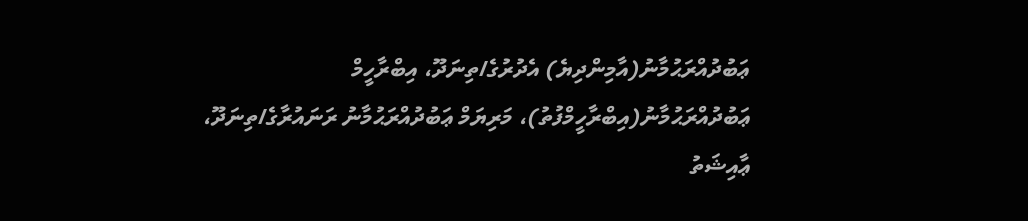ޢަބުދުއްރަޙުމާނު(އާމިންދިޔެ) އެދުރުގެ/ތިނަދޫ، އިބްރާހީމް
ޢަބުދުއްރަޙުމާނު(އިބްރާހީމްފުތު)، މަރިޔަމް ޢަބުދުއްރަޙުމާނު ރަނައުރާގެ/ތިނަދޫ،
ޢާއިޝަތު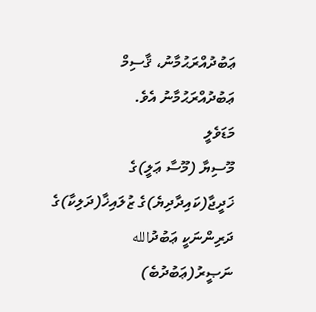ޢަބުދުއްރަޙުމާނު، ޤާސިމް ޢަބުދުއްރަޙުމާނު އެވެ.
މަޑަވެލީ
މޫސިޔާ (މޫސާ ޢަލީ)ގެ ޚަދީޖާ(ކައިދާދިޔެ)ގެ ޒުލައިޚާ(ދަލިކާ)ގެ
ދަރިންނަކީ ޢަބުދުالله ނަޞީރު(ޢަބުދުބެ)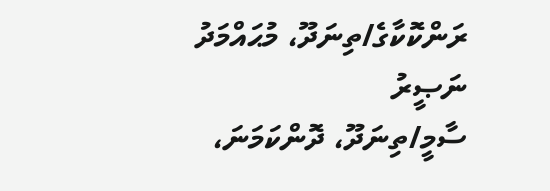ރަންކޮކާގެ/ތިނަދޫ، މުޙައްމަދު ނަޞީރު
ސާމީ/ތިނަދޫ، ދޮންކަމަނަ،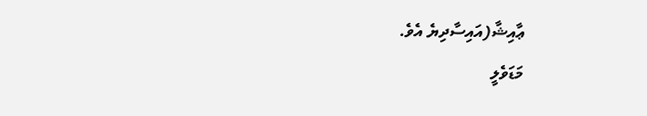ޢާއިޝާ(އައިސާދިޔެ އެވެ.
މަޑަވެލީ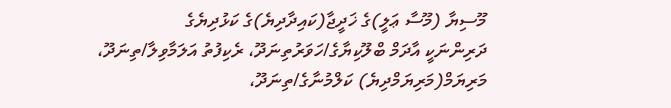މޫސިޔާ (މޫސާ ޢަލީ)ގެ ޚަދީޖާ(ކައިދާދިޔެ)ގެ ކަޅުދިޔެގެ
ދަރިންނަކީ އާދަމް ބްލޫކިޔާގެ/ހަވަރުތިނަދޫ، ރެކިފުތު އަލަމާވިލާ/ތިނަދޫ،
މަރިޔަމް(މަރިޔަމްދިޔެ) ކަލްމުނާގެ/ތިނަދޫ،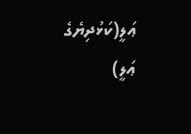ޢަލީ(ކަޅުދިޔެގެ ޢަލީ)